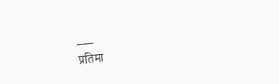___
प्रतिमा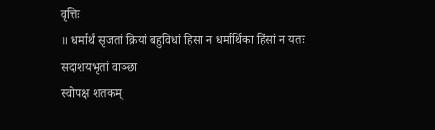वृत्तिः
॥ धर्मार्थं सृजतां क्रियां बहुविधां हिसा न धर्मार्थिका हिंसां न यतः सदाशयभृतां वाञ्छा
स्वोपक्ष शतकम्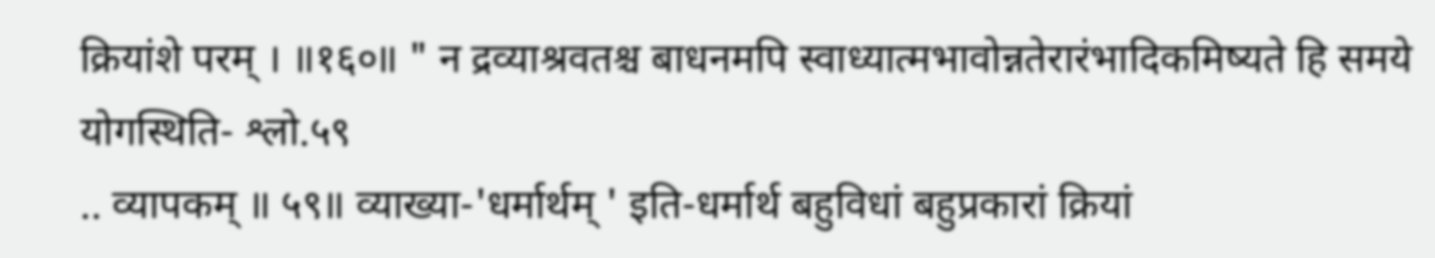क्रियांशे परम् । ॥१६०॥ " न द्रव्याश्रवतश्च बाधनमपि स्वाध्यात्मभावोन्नतेरारंभादिकमिष्यते हि समये योगस्थिति- श्लो.५९
.. व्यापकम् ॥ ५९॥ व्याख्या-'धर्मार्थम् ' इति-धर्मार्थ बहुविधां बहुप्रकारां क्रियां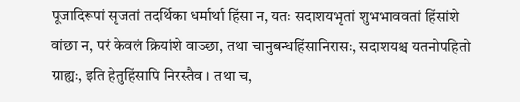पूजादिरूपां सृजतां तदर्थिका धर्मार्था हिंसा न, यतः सदाशयभृतां शुभभाववतां हिंसांशे वांछा न, परं केवलं क्रियांशे वाञ्छा, तथा चानुबन्धहिंसानिरासः, सदाशयश्च यतनोपहितो ग्राह्यः, इति हेतुहिंसापि निरस्तैव । तथा च,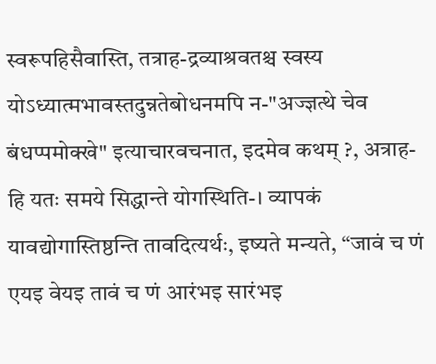स्वरूपहिसैवास्ति, तत्राह-द्रव्याश्रवतश्च स्वस्य योऽध्यात्मभावस्तदुन्नतेबोधनमपि न-"अज्ज्ञत्थे चेव बंधप्पमोक्खे" इत्याचारवचनात, इदमेव कथम् ?, अत्राह-हि यतः समये सिद्धान्ते योगस्थिति-। व्यापकं यावद्योगास्तिष्ठन्ति तावदित्यर्थः, इष्यते मन्यते, “जावं च णं एयइ वेयइ तावं च णं आरंभइ सारंभइ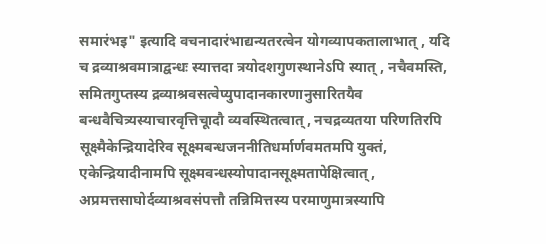समारंभइ" इत्यादि वचनादारंभाद्यन्यतरत्वेन योगव्यापकतालाभात् , यदि च द्रव्याश्रवमात्राद्वन्धः स्यात्तदा त्रयोदशगुणस्थानेऽपि स्यात् , नचैवमस्ति, समितगुप्तस्य द्रव्याश्रवसत्वेप्युपादानकारणानुसारितयैव बन्धवैचित्र्यस्याचारवृत्तिचूादौ व्यवस्थितत्वात्, नचद्रव्यतया परिणतिरपि सूक्ष्मैकेन्द्रियादेरिव सूक्ष्मबन्धजननीतिधर्मार्णवमतमपि युक्तं, एकेन्द्रियादीनामपि सूक्ष्मवन्धस्योपादानसूक्ष्मतापेक्षित्वात् , अप्रमत्तसाघोर्दव्याश्रवसंपत्तौ तन्निमित्तस्य परमाणुमात्रस्यापि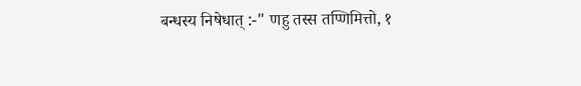बन्धस्य निषेधात् :-" णहु तस्स तप्णिमित्तो, १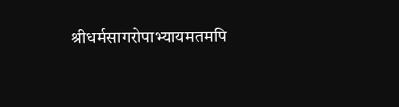श्रीधर्मसागरोपाभ्यायमतमपि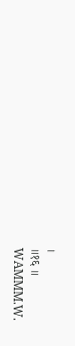।
॥१६ ॥
WAMMM.W.